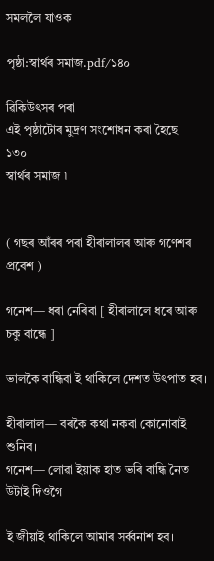সমললৈ যাওক

পৃষ্ঠা:স্বাৰ্থৰ সমাজ.pdf/১৪০

ৱিকিউৎসৰ পৰা
এই পৃষ্ঠাটোৰ মুদ্ৰণ সংশোধন কৰা হৈছে
১৩০
স্বাৰ্থৰ সমাজ ৷


( গছৰ আঁৰৰ পৰা হীৰালালৰ আৰু গণেশৰ প্ৰবেশ )

গনেশ— ধৰা নেৰিবা [ হীৰালালে ধৰে আৰু চকু বান্ধে ]

ভালকৈ বান্ধিবা ই থাকিলে দেশত উৎপাত হব।

হীৰালাল— বৰকৈ কথা নকবা কোনোবাই শুনিব।
গনেশ— লোৱা ইয়াক হাত ভৰি বান্ধি নৈত উটাই দিওগৈ

ই জীয়াই থাকিলে আমাৰ সৰ্ব্বনাশ হব।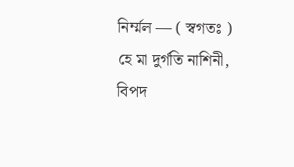নিৰ্ম্মল — ( স্বগতঃ ) হে মা দুৰ্গতি নাশিনী, বিপদ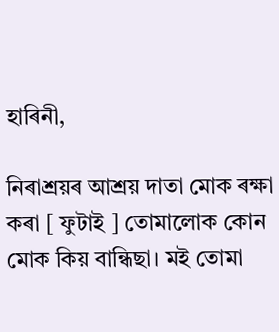হাৰিনী,

নিৰাশ্ৰয়ৰ আশ্ৰয় দাতা মোক ৰক্ষা কৰা [ ফুটাই ] তোমালোক কোন মোক কিয় বান্ধিছা। মই তোমা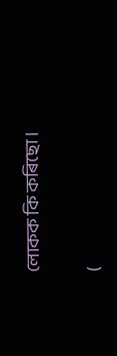লোকক কি কৰিছো।

(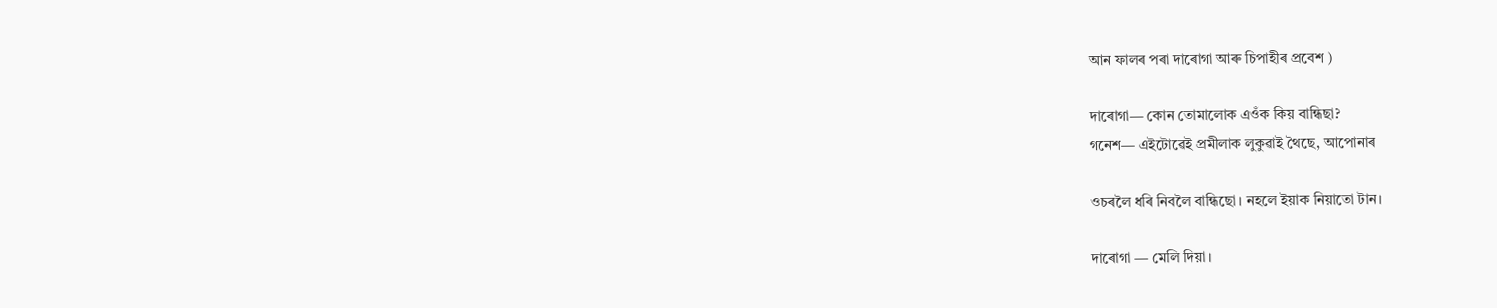আন ফালৰ পৰা দাৰোগা আৰু চিপাহীৰ প্ৰবেশ )

দাৰোগা— কোন তোমালোক এওঁক কিয় বান্ধিছা?
গনেশ— এইটোৱেই প্ৰমীলাক লুকুৱাই থৈছে, আপোনাৰ

ওচৰলৈ ধৰি নিবলৈ বান্ধিছো। নহলে ইয়াক নিয়াতো টান।

দাৰোগা — মেলি দিয়া।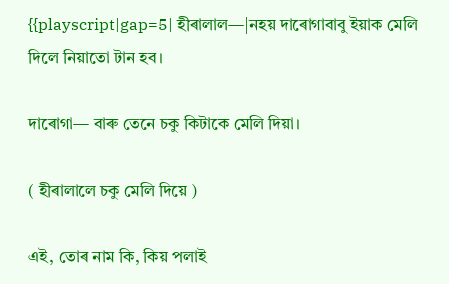{{playscript|gap=5| হীৰালাল—|নহয় দাৰোগাবাবু ইয়াক মেলি দিলে নিয়াতো টান হব।

দাৰোগা— বাৰু তেনে চকু কিটাকে মেলি দিয়া।

( হীৰালালে চকু মেলি দিয়ে )

এই, তোৰ নাম কি, কিয় পলাই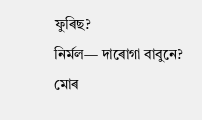ফুৰিছ?
নিৰ্মল— দাৰোগা বাবুনে? মোৰ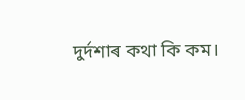দুৰ্দশাৰ কথা কি কম।